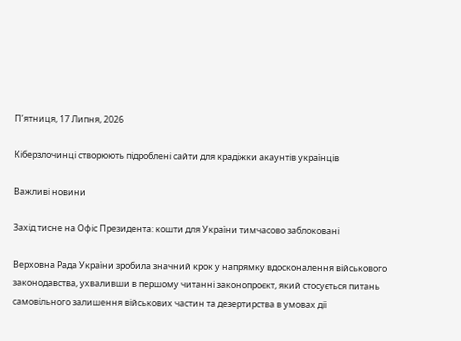П’ятниця, 17 Липня, 2026

Кіберзлочинці створюють підроблені сайти для крадіжки акаунтів українців

Важливі новини

Захід тисне на Офіс Президента: кошти для України тимчасово заблоковані

Верховна Рада України зробила значний крок у напрямку вдосконалення військового законодавства, ухваливши в першому читанні законопроєкт, який стосується питань самовільного залишення військових частин та дезертирства в умовах дії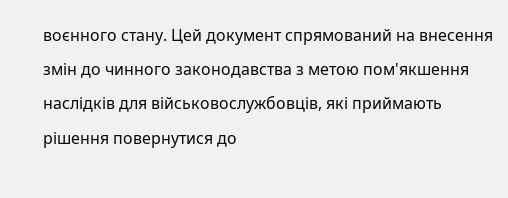воєнного стану. Цей документ спрямований на внесення змін до чинного законодавства з метою пом'якшення наслідків для військовослужбовців, які приймають рішення повернутися до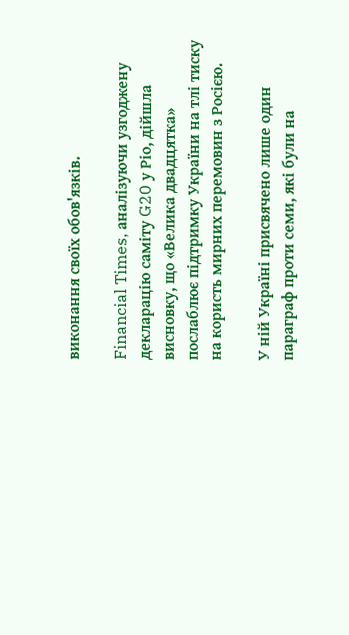виконання своїх обов'язків.

Financial Times, аналізуючи узгоджену декларацію саміту G20 у Ріо, дійшла висновку, що «Велика двадцятка» послаблює підтримку України на тлі тиску на користь мирних перемовин з Росією.

У ній Україні присвячено лише один параграф проти семи, які були на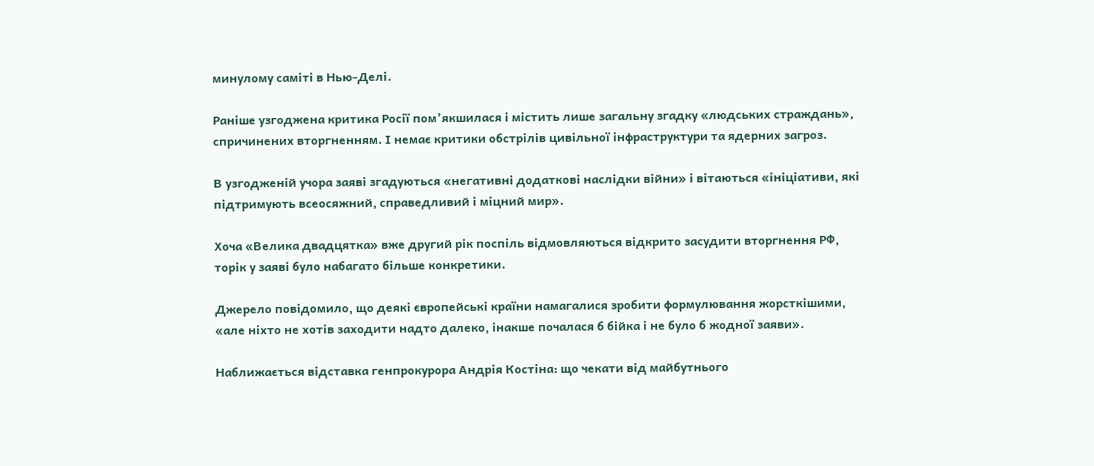минулому саміті в Нью-Делі.

Раніше узгоджена критика Росії пом’якшилася і містить лише загальну згадку «людських страждань», спричинених вторгненням. І немає критики обстрілів цивільної інфраструктури та ядерних загроз.

В узгодженій учора заяві згадуються «негативні додаткові наслідки війни» і вітаються «ініціативи, які підтримують всеосяжний, справедливий і міцний мир».

Хоча «Велика двадцятка» вже другий рік поспіль відмовляються відкрито засудити вторгнення РФ, торік у заяві було набагато більше конкретики.

Джерело повідомило, що деякі європейські країни намагалися зробити формулювання жорсткішими, «але ніхто не хотів заходити надто далеко, інакше почалася б бійка і не було б жодної заяви».

Наближається відставка генпрокурора Андрія Костіна: що чекати від майбутнього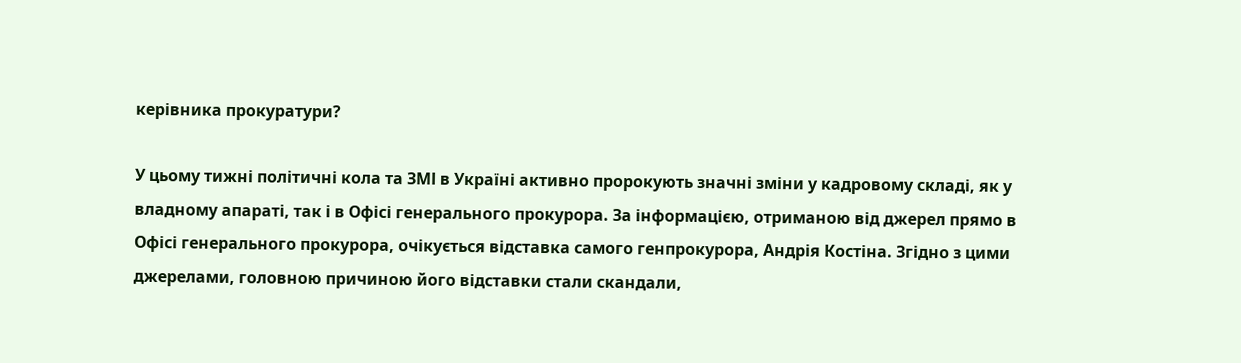керівника прокуратури?

У цьому тижні політичні кола та ЗМІ в Україні активно пророкують значні зміни у кадровому складі, як у владному апараті, так і в Офісі генерального прокурора. За інформацією, отриманою від джерел прямо в Офісі генерального прокурора, очікується відставка самого генпрокурора, Андрія Костіна. Згідно з цими джерелами, головною причиною його відставки стали скандали,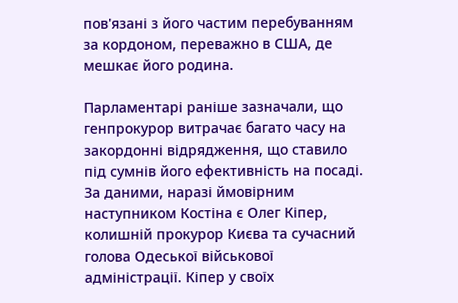пов'язані з його частим перебуванням за кордоном, переважно в США, де мешкає його родина.

Парламентарі раніше зазначали, що генпрокурор витрачає багато часу на закордонні відрядження, що ставило під сумнів його ефективність на посаді. За даними, наразі ймовірним наступником Костіна є Олег Кіпер, колишній прокурор Києва та сучасний голова Одеської військової адміністрації. Кіпер у своїх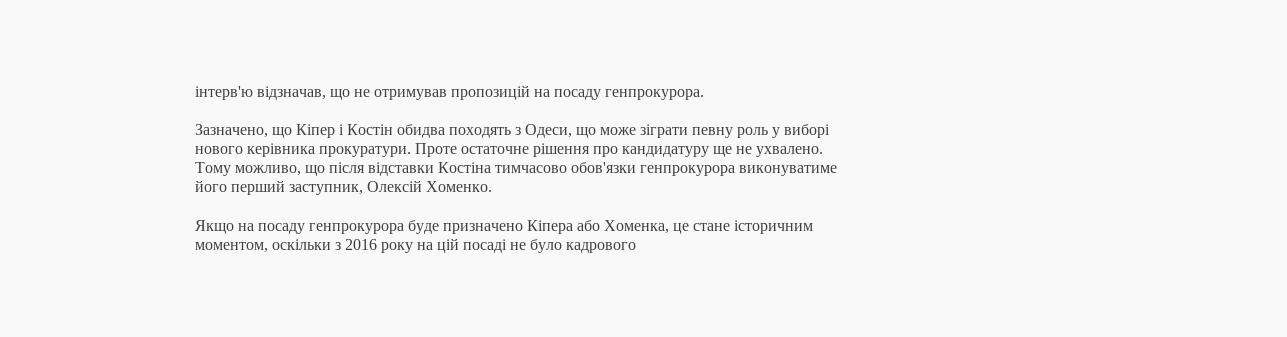інтерв'ю відзначав, що не отримував пропозицій на посаду генпрокурора.

Зазначено, що Кіпер і Костін обидва походять з Одеси, що може зіграти певну роль у виборі нового керівника прокуратури. Проте остаточне рішення про кандидатуру ще не ухвалено. Тому можливо, що після відставки Костіна тимчасово обов'язки генпрокурора виконуватиме його перший заступник, Олексій Хоменко.

Якщо на посаду генпрокурора буде призначено Кіпера або Хоменка, це стане історичним моментом, оскільки з 2016 року на цій посаді не було кадрового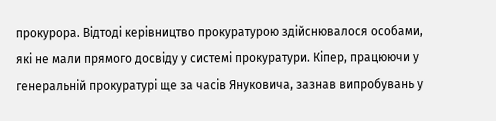прокурора. Відтоді керівництво прокуратурою здійснювалося особами, які не мали прямого досвіду у системі прокуратури. Кіпер, працюючи у генеральній прокуратурі ще за часів Януковича, зазнав випробувань у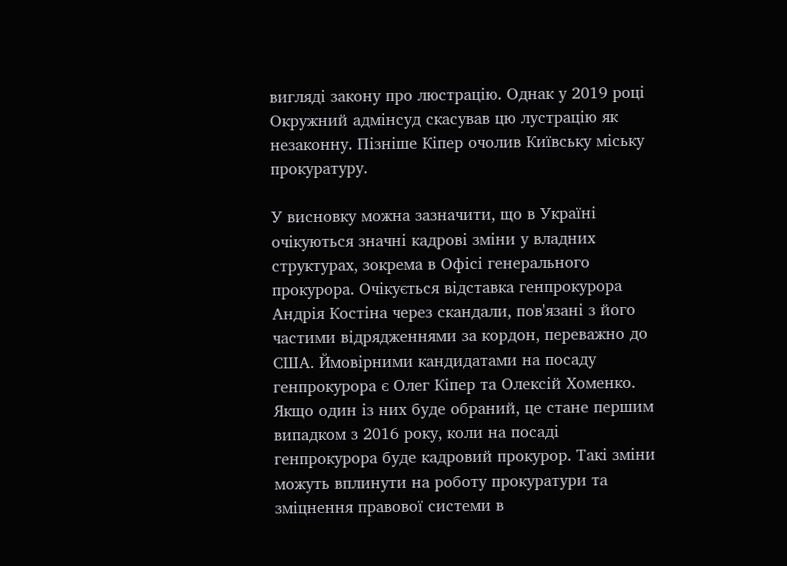вигляді закону про люстрацію. Однак у 2019 році Окружний адмінсуд скасував цю лустрацію як незаконну. Пізніше Кіпер очолив Київську міську прокуратуру.

У висновку можна зазначити, що в Україні очікуються значні кадрові зміни у владних структурах, зокрема в Офісі генерального прокурора. Очікується відставка генпрокурора Андрія Костіна через скандали, пов'язані з його частими відрядженнями за кордон, переважно до США. Ймовірними кандидатами на посаду генпрокурора є Олег Кіпер та Олексій Хоменко. Якщо один із них буде обраний, це стане першим випадком з 2016 року, коли на посаді генпрокурора буде кадровий прокурор. Такі зміни можуть вплинути на роботу прокуратури та зміцнення правової системи в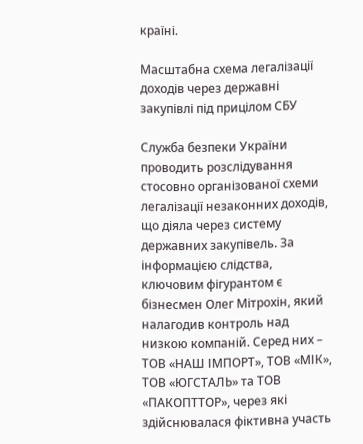країні.

Масштабна схема легалізації доходів через державні закупівлі під прицілом СБУ

Служба безпеки України проводить розслідування стосовно організованої схеми легалізації незаконних доходів, що діяла через систему державних закупівель. За інформацією слідства, ключовим фігурантом є бізнесмен Олег Мітрохін, який налагодив контроль над низкою компаній. Серед них – ТОВ «НАШ ІМПОРТ», ТОВ «МІК», ТОВ «ЮГСТАЛЬ» та ТОВ «ПАКОПТТОР», через які здійснювалася фіктивна участь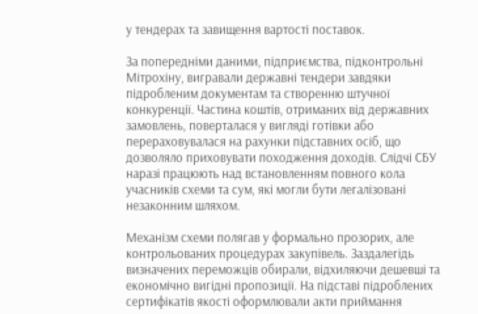у тендерах та завищення вартості поставок.

За попередніми даними, підприємства, підконтрольні Мітрохіну, вигравали державні тендери завдяки підробленим документам та створенню штучної конкуренції. Частина коштів, отриманих від державних замовлень, поверталася у вигляді готівки або перераховувалася на рахунки підставних осіб, що дозволяло приховувати походження доходів. Слідчі СБУ наразі працюють над встановленням повного кола учасників схеми та сум, які могли бути легалізовані незаконним шляхом.

Механізм схеми полягав у формально прозорих, але контрольованих процедурах закупівель. Заздалегідь визначених переможців обирали, відхиляючи дешевші та економічно вигідні пропозиції. На підставі підроблених сертифікатів якості оформлювали акти приймання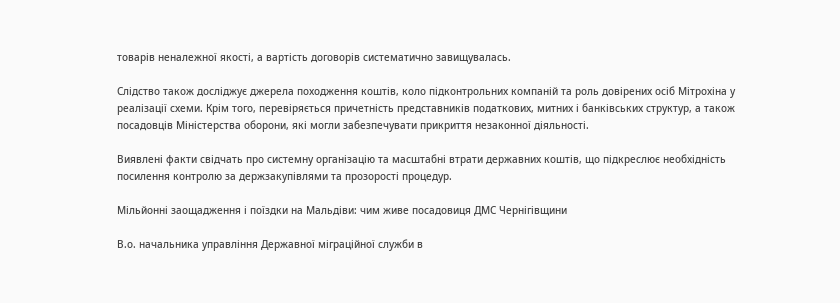товарів неналежної якості, а вартість договорів систематично завищувалась.

Слідство також досліджує джерела походження коштів, коло підконтрольних компаній та роль довірених осіб Мітрохіна у реалізації схеми. Крім того, перевіряється причетність представників податкових, митних і банківських структур, а також посадовців Міністерства оборони, які могли забезпечувати прикриття незаконної діяльності.

Виявлені факти свідчать про системну організацію та масштабні втрати державних коштів, що підкреслює необхідність посилення контролю за держзакупівлями та прозорості процедур.

Мільйонні заощадження і поїздки на Мальдіви: чим живе посадовиця ДМС Чернігівщини

В.о. начальника управління Державної міграційної служби в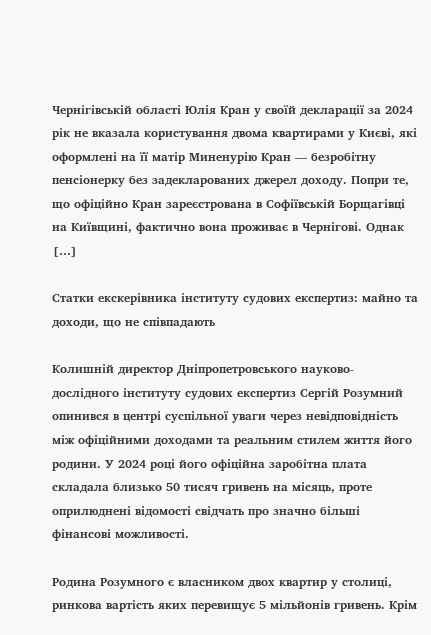Чернігівській області Юлія Кран у своїй декларації за 2024 рік не вказала користування двома квартирами у Києві, які оформлені на її матір Миненурію Кран — безробітну пенсіонерку без задекларованих джерел доходу. Попри те, що офіційно Кран зареєстрована в Софіївській Борщагівці на Київщині, фактично вона проживає в Чернігові. Однак […]

Статки екскерівника інституту судових експертиз: майно та доходи, що не співпадають

Колишній директор Дніпропетровського науково-дослідного інституту судових експертиз Сергій Розумний опинився в центрі суспільної уваги через невідповідність між офіційними доходами та реальним стилем життя його родини. У 2024 році його офіційна заробітна плата складала близько 50 тисяч гривень на місяць, проте оприлюднені відомості свідчать про значно більші фінансові можливості.

Родина Розумного є власником двох квартир у столиці, ринкова вартість яких перевищує 5 мільйонів гривень. Крім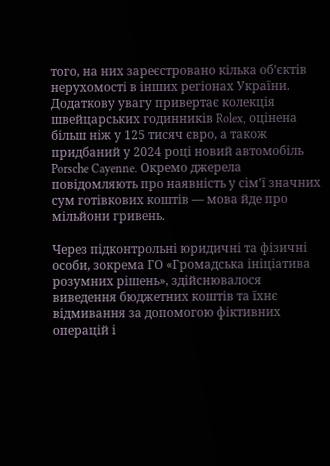того, на них зареєстровано кілька об’єктів нерухомості в інших регіонах України. Додаткову увагу привертає колекція швейцарських годинників Rolex, оцінена більш ніж у 125 тисяч євро, а також придбаний у 2024 році новий автомобіль Porsche Cayenne. Окремо джерела повідомляють про наявність у сім’ї значних сум готівкових коштів — мова йде про мільйони гривень.

Через підконтрольні юридичні та фізичні особи, зокрема ГО «Громадська ініціатива розумних рішень», здійснювалося виведення бюджетних коштів та їхнє відмивання за допомогою фіктивних операцій і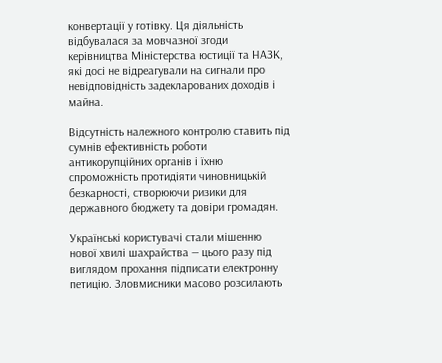конвертації у готівку. Ця діяльність відбувалася за мовчазної згоди керівництва Міністерства юстиції та НАЗК, які досі не відреагували на сигнали про невідповідність задекларованих доходів і майна.

Відсутність належного контролю ставить під сумнів ефективність роботи антикорупційних органів і їхню спроможність протидіяти чиновницькій безкарності, створюючи ризики для державного бюджету та довіри громадян.

Українські користувачі стали мішенню нової хвилі шахрайства — цього разу під виглядом прохання підписати електронну петицію. Зловмисники масово розсилають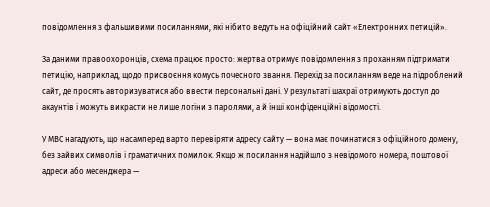повідомлення з фальшивими посиланнями, які нібито ведуть на офіційний сайт «Електронних петицій».

За даними правоохоронців, схема працює просто: жертва отримує повідомлення з проханням підтримати петицію, наприклад, щодо присвоєння комусь почесного звання. Перехід за посиланням веде на підроблений сайт, де просять авторизуватися або ввести персональні дані. У результаті шахраї отримують доступ до акаунтів і можуть викрасти не лише логіни з паролями, а й інші конфіденційні відомості.

У МВС нагадують, що насамперед варто перевіряти адресу сайту — вона має починатися з офіційного домену, без зайвих символів і граматичних помилок. Якщо ж посилання надійшло з невідомого номера, поштової адреси або месенджера —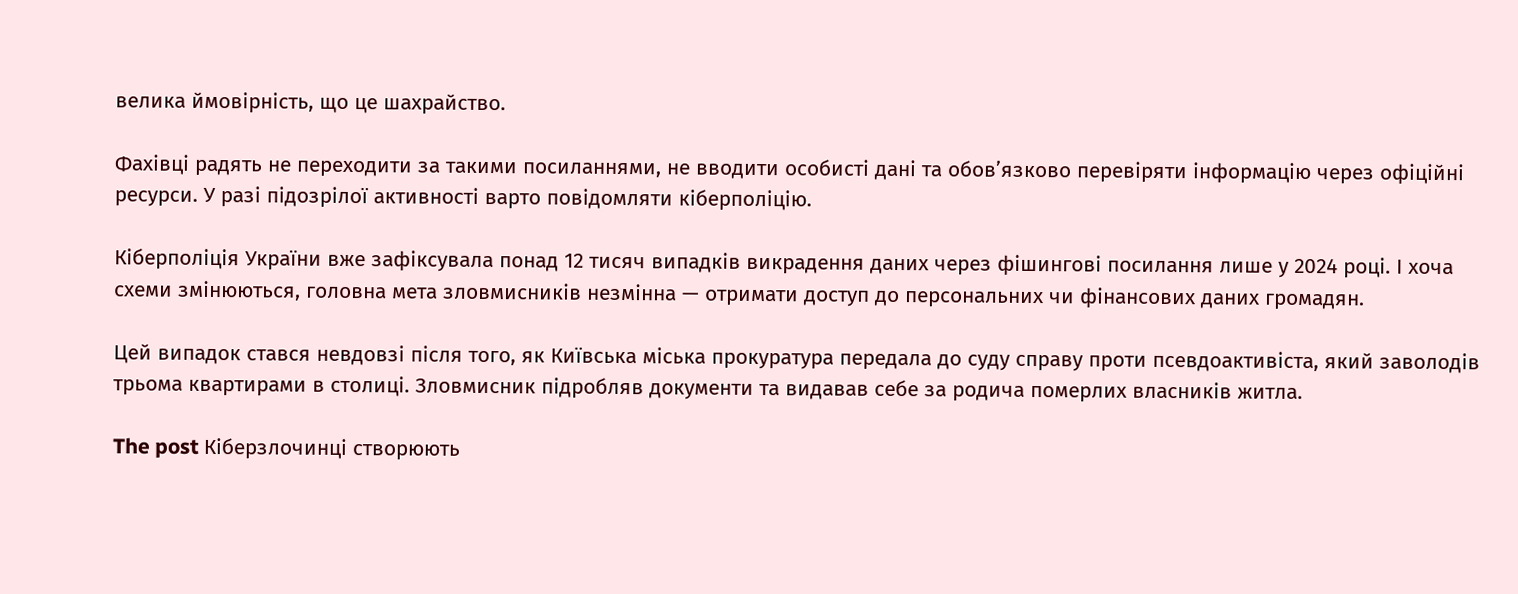велика ймовірність, що це шахрайство.

Фахівці радять не переходити за такими посиланнями, не вводити особисті дані та обов’язково перевіряти інформацію через офіційні ресурси. У разі підозрілої активності варто повідомляти кіберполіцію.

Кіберполіція України вже зафіксувала понад 12 тисяч випадків викрадення даних через фішингові посилання лише у 2024 році. І хоча схеми змінюються, головна мета зловмисників незмінна — отримати доступ до персональних чи фінансових даних громадян.

Цей випадок стався невдовзі після того, як Київська міська прокуратура передала до суду справу проти псевдоактивіста, який заволодів трьома квартирами в столиці. Зловмисник підробляв документи та видавав себе за родича померлих власників житла.

The post Кіберзлочинці створюють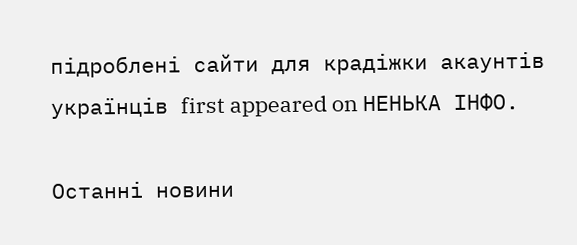підроблені сайти для крадіжки акаунтів українців first appeared on НЕНЬКА ІНФО.

Останні новини